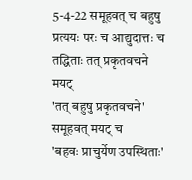5-4-22 समूहवत् च बहुषु प्रत्ययः परः च आद्युदात्तः च तद्धिताः तत् प्रकृतवचने मयट्
'तत् बहुषु प्रकृतवचने' समूहवत् मयट् च
'बहवः प्राचुर्येण उपस्थिताः'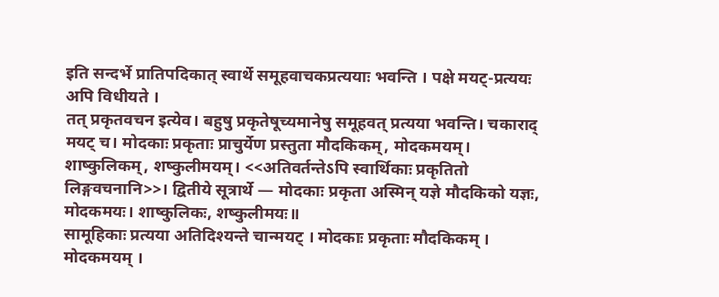इति सन्दर्भे प्रातिपदिकात् स्वार्थे समूहवाचकप्रत्ययाः भवन्ति । पक्षे मयट्-प्रत्ययः अपि विधीयते ।
तत् प्रकृतवचन इत्येव। बहुषु प्रकृतेषूच्यमानेषु समूहवत् प्रत्यया भवन्ति। चकाराद् मयट् च। मोदकाः प्रकृताः प्राचुर्येण प्रस्तुता मौदकिकम्, मोदकमयम्। शाष्कुलिकम्, शष्कुलीमयम्। <<अतिवर्तन्तेऽपि स्वार्थिकाः प्रकृतितो लिङ्गवचनानि>>। द्वितीये सूत्रार्थे — मोदकाः प्रकृता अस्मिन् यज्ञे मौदकिको यज्ञः, मोदकमयः। शाष्कुलिकः, शष्कुलीमयः॥
सामूहिकाः प्रत्यया अतिदिश्यन्ते चान्मयट् । मोदकाः प्रकृताः मौदकिकम् । मोदकमयम् ।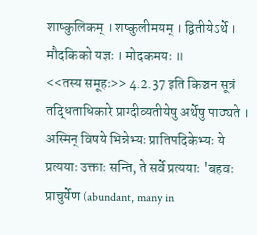शाष्कुलिकम् । शष्कुलीमयम् । द्वितीयेऽर्थे । मौदकिको यज्ञः । मोदकमयः ॥
<<तस्य समूहः>> 4.2.37 इति किञ्चन सूत्रं तद्धिताधिकारे प्राग्दीव्यतीयेषु अर्थेषु पाठ्यते । अस्मिन् विषये भिन्नेभ्यः प्रातिपदिकेभ्यः ये प्रत्ययाः उक्ताः सन्ति, ते सर्वे प्रत्ययाः 'बहवः प्राचुर्येण (abundant, many in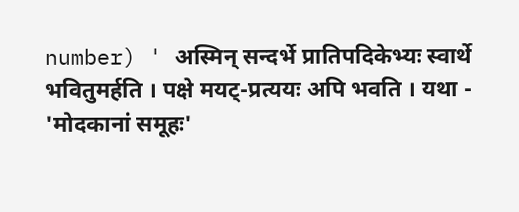number) ' अस्मिन् सन्दर्भे प्रातिपदिकेभ्यः स्वार्थे भवितुमर्हति । पक्षे मयट्-प्रत्ययः अपि भवति । यथा - 'मोदकानां समूहः'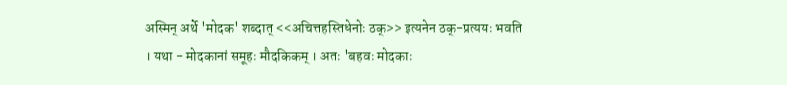अस्मिन् अर्थे 'मोदक' शब्दात् <<अचित्तहस्तिधेनोः ठक्>> इत्यनेन ठक्-प्रत्ययः भवति । यथा - मोदकानां समूहः मौदकिकम् । अतः 'बहवः मोदकाः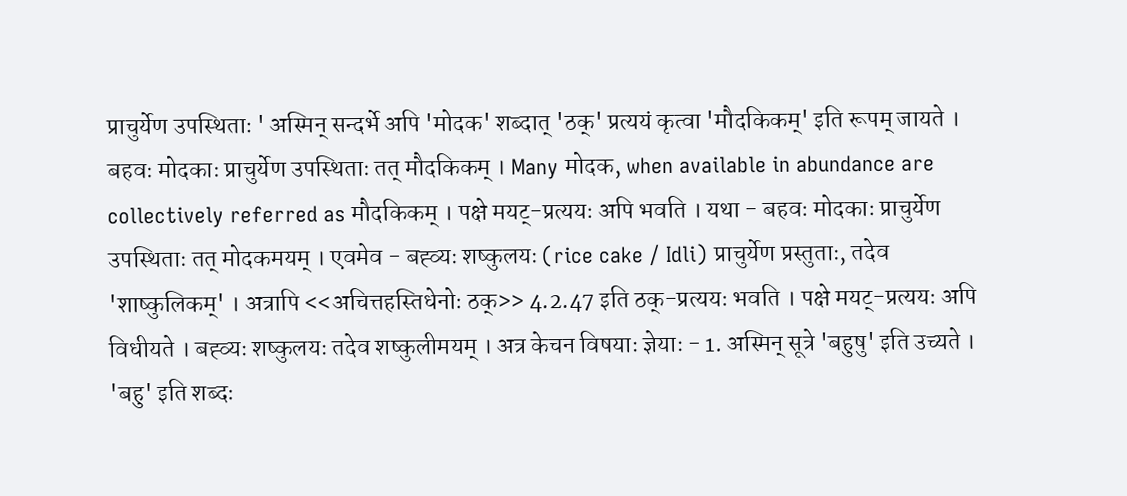प्राचुर्येण उपस्थिताः ' अस्मिन् सन्दर्भे अपि 'मोदक' शब्दात् 'ठक्' प्रत्ययं कृत्वा 'मौदकिकम्' इति रूपम् जायते । बहवः मोदकाः प्राचुर्येण उपस्थिताः तत् मौदकिकम् । Many मोदक, when available in abundance are collectively referred as मौदकिकम् । पक्षे मयट्-प्रत्ययः अपि भवति । यथा - बहवः मोदकाः प्राचुर्येण उपस्थिताः तत् मोदकमयम् । एवमेव - बह्व्यः शष्कुलयः (rice cake / Idli) प्राचुर्येण प्रस्तुताः, तदेव 'शाष्कुलिकम्' । अत्रापि <<अचित्तहस्तिधेनोः ठक्>> 4.2.47 इति ठक्-प्रत्ययः भवति । पक्षे मयट्-प्रत्ययः अपि विधीयते । बह्व्यः शष्कुलयः तदेव शष्कुलीमयम् । अत्र केचन विषयाः ज्ञेयाः - 1. अस्मिन् सूत्रे 'बहुषु' इति उच्यते । 'बहु' इति शब्दः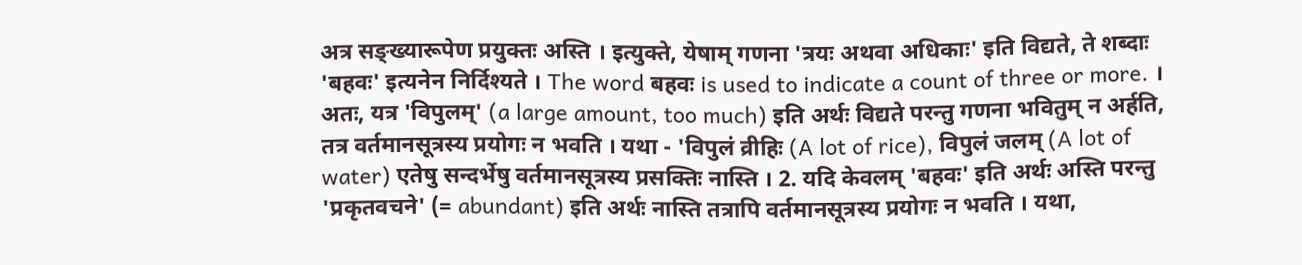अत्र सङ्ख्यारूपेण प्रयुक्तः अस्ति । इत्युक्ते, येषाम् गणना 'त्रयः अथवा अधिकाः' इति विद्यते, ते शब्दाः 'बहवः' इत्यनेन निर्दिश्यते । The word बहवः is used to indicate a count of three or more. । अतः, यत्र 'विपुलम्' (a large amount, too much) इति अर्थः विद्यते परन्तु गणना भवितुम् न अर्हति, तत्र वर्तमानसूत्रस्य प्रयोगः न भवति । यथा - 'विपुलं व्रीहिः (A lot of rice), विपुलं जलम् (A lot of water) एतेषु सन्दर्भेषु वर्तमानसूत्रस्य प्रसक्तिः नास्ति । 2. यदि केवलम् 'बहवः' इति अर्थः अस्ति परन्तु 'प्रकृतवचने' (= abundant) इति अर्थः नास्ति तत्रापि वर्तमानसूत्रस्य प्रयोगः न भवति । यथा,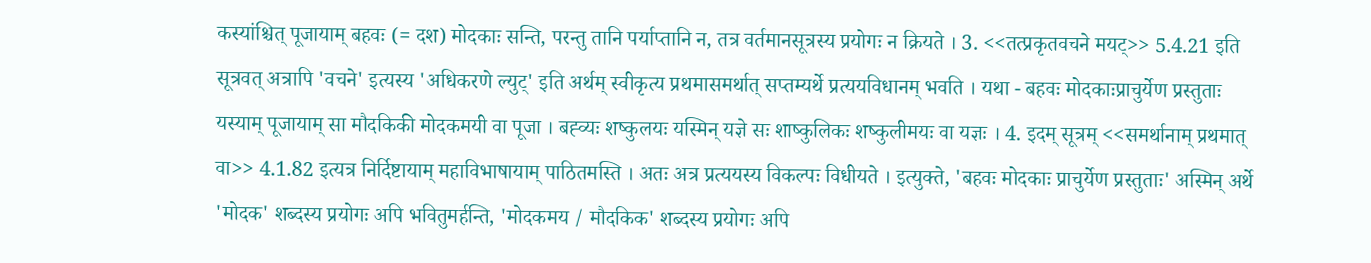कस्यांश्चित् पूजायाम् बहवः (= दश) मोदकाः सन्ति, परन्तु तानि पर्याप्तानि न, तत्र वर्तमानसूत्रस्य प्रयोगः न क्रियते । 3. <<तत्प्रकृतवचने मयट्>> 5.4.21 इति सूत्रवत् अत्रापि 'वचने' इत्यस्य 'अधिकरणे ल्युट्' इति अर्थम् स्वीकृत्य प्रथमासमर्थात् सप्तम्यर्थे प्रत्ययविधानम् भवति । यथा - बहवः मोदकाःप्राचुर्येण प्रस्तुताः यस्याम् पूजायाम् सा मौदकिकी मोदकमयी वा पूजा । बह्व्यः शष्कुलयः यस्मिन् यज्ञे सः शाष्कुलिकः शष्कुलीमयः वा यज्ञः । 4. इदम् सूत्रम् <<समर्थानाम् प्रथमात् वा>> 4.1.82 इत्यत्र निर्दिष्टायाम् महाविभाषायाम् पाठितमस्ति । अतः अत्र प्रत्ययस्य विकल्पः विधीयते । इत्युक्ते, 'बहवः मोदकाः प्राचुर्येण प्रस्तुताः' अस्मिन् अर्थे 'मोदक' शब्दस्य प्रयोगः अपि भवितुमर्हन्ति, 'मोदकमय / मौदकिक' शब्दस्य प्रयोगः अपि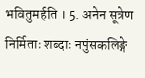भवितुमर्हति । 5. अनेन सूत्रेण निर्मिताः शब्दाः नपुंसकलिङ्गे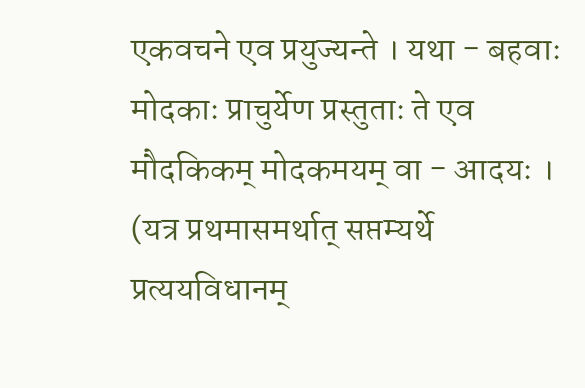एकवचने एव प्रयुज्यन्ते । यथा - बहवाः मोदकाः प्राचुर्येण प्रस्तुताः ते एव मौदकिकम् मोदकमयम् वा - आदयः । (यत्र प्रथमासमर्थात् सप्तम्यर्थे प्रत्ययविधानम्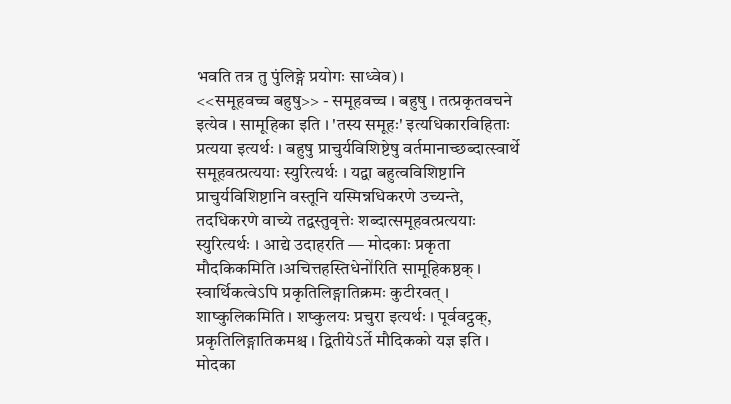भवति तत्र तु पुंलिङ्गे प्रयोगः साध्वेव) ।
<<समूहवच्च बहुषु>> - समूहवच्च । बहुषु । तत्प्रकृतवचने इत्येव । सामूहिका इति । 'तस्य समूहः' इत्यधिकारविहिताः प्रत्यया इत्यर्थः । बहुषु प्राचुर्यविशिष्टेषु वर्तमानाच्छब्दात्स्वार्थे समूहवत्प्रत्ययाः स्युरित्यर्थः । यद्वा बहुत्वविशिष्टानि प्राचुर्यविशिष्टानि वस्तूनि यस्मिन्नधिकरणे उच्यन्ते, तदधिकरणे वाच्ये तद्वस्तुवृत्तेः शब्दात्समूहवत्प्रत्ययाः स्युरित्यर्थः । आद्ये उदाहरति — मोदकाः प्रकृता मौदकिकमिति ।अचित्तहस्तिधेनो॑रिति सामूहिकष्ठक् । स्वार्थिकत्वेऽपि प्रकृतिलिङ्गातिक्रमः कुटीरवत् । शाष्कुलिकमिति । शष्कुलयः प्रचुरा इत्यर्थः । पूर्ववट्ठक्, प्रकृतिलिङ्गातिकमश्च । द्वितीयेऽर्ते मौदिकको यज्ञ इति । मोदका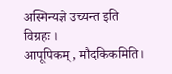अस्मिन्यज्ञे उच्यन्त इति विग्रहः ।
आपूपिकम्, मौदकिकमिति।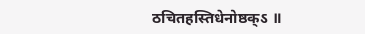ठचितहस्तिधेनोष्ठक्ऽ ॥